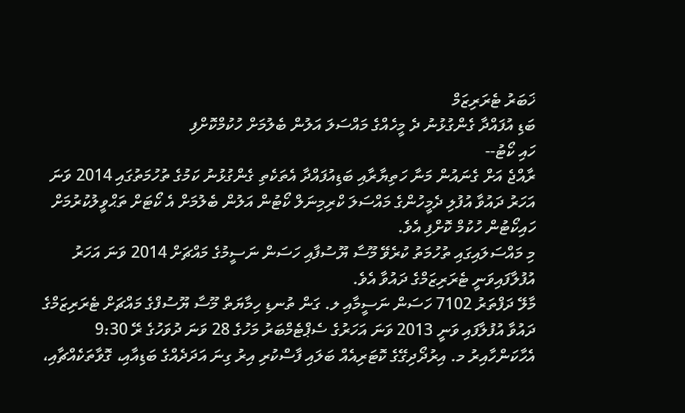ޚަބަރު ޓެރަރިޒަމް
ބަޑި އުފައްދާ ގެންގުޅުނު ދެ މީހެއްގެ މައްސަލަ އަލުން ބެލުމަށް ހުކުމްކޮށްފި
ހައި ކޯޓު--
ރާއްޖެ އަށް ގެނައުން މަނާ ހަތިޔާރާއި ބަޑިއުފައްދާ އެތަކެތި ގެންގުޅުނު ކަމުގެ ތުހުމަތުގައި 2014 ވަނަ އަހަރު ދައުވާ އުފުލި ދެމީހުންގެ މައްސަލަ ކްރިމިނަލް ކޯޓުން އަލުން ބެލުމަށް އެ ކޯޓަށް ތަޙްވީލުކުރުމަށް ހައިކޯޓުން ހުކުމް ކޮށްފި އެވެ.
މި މައްސަލައިގައި ތުހުމަތު ކުރެވޭ މޫސާ ޔޫސުފާއި ހަސަން ނަސީމުގެ މައްޗަށް 2014 ވަނަ އަހަރު އުފުލާފައިވަނީ ޓެރަރިޒަމްގެ ދައުވާ އެވެ.
މާލޭ ދަފްތަރު 7102 ހަސަން ނަސީމާއި ލ. ގަން ތުނޑި ހިމާޔަތް މޫސާ ޔޫސުފްގެ މައްޗަށް ޓެރަރިޒަމްގެ ދައުވާ އުފުލާފައި ވަނީ 2013 ވަނަ އަހަރުގެ ސެޕްޓެމްބަރު މަހުގެ 28 ވަނަ ދުވަހުގެ ރޭ 9:30 އެހާކަންހާއިރު މ. އިރުދޯދިގޭގެ ކޮޓަރިއެއް ބަލައި ފާސްކުރި އިރު ގިނަ އަދަދެއްގެ ބަޑިއާއި، ގޮވާތަކެއްޗާއި،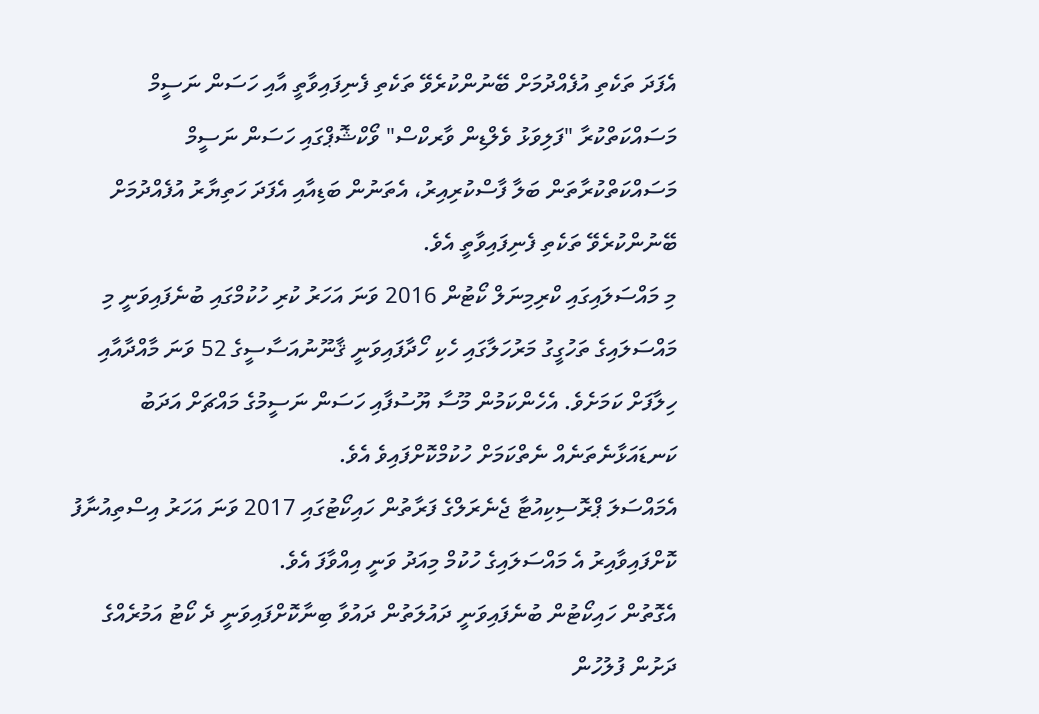އެފަދަ ތަކެތި އުފެއްދުމަށް ބޭނުންކުރެވޭ ތަކެތި ފެނިފައިވާތީ އާއި ހަސަން ނަސީމް މަސައްކަތްކުރާ "ފަލިވަޅު ވެލްޑިން ވާރކްސް" ވޯކްޝޮޕްގައި ހަސަން ނަސީމް މަސައްކަތްކުރާތަން ބަލާ ފާސްކުރިއިރު، އެތަނުން ބަޑިއާއި އެފަދަ ހަތިޔާރު އުފެއްދުމަށް ބޭނުންކުރެވޭ ތަކެތި ފެނިފައިވާތީ އެވެ.
މި މައްސަލައިގައި ކްރިމިނަލް ކޯޓުން 2016 ވަނަ އަހަރު ކުރި ހުކުމްގައި ބުނެފައިވަނީ މި މައްސަލައިގެ ތަހުގީގު މަރުހަލާގައި ހެކި ހޯދާފައިވަނީ ޤާނޫނުއަސާސީގެ 52 ވަނަ މާއްދާއާއި ހިލާފަށް ކަމަށެވެ. އެހެންކަމުން މޫސާ ޔޫސުފާއި ހަސަން ނަސީމުގެ މައްޗަށް އަދަބު ކަނޑައަޅާނެތަނެއް ނެތްކަމަށް ހުކުމްކޮށްފައިވެ އެވެ.
އެމައްސަލަ ޕްރޮސިކިއުޓާ ޖެނެރަލްގެ ފަރާތުން ހައިކޯޓުގައި 2017 ވަނަ އަހަރު އިސްތިއުނާފު ކޮށްފައިވާއިރު އެ މައްސަލައިގެ ހުކުމް މިއަދު ވަނީ އިއްވާފަ އެވެ.
އެގޮތުން ހައިކޯޓުން ބުނެފައިވަނީ ދައުލަތުން ދައުވާ ބިނާކޮށްފައިވަނީ ދެ ކޯޓު އަމުރެއްގެ ދަށުން ފުލުހުން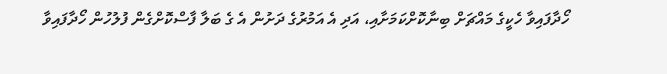ހޯދާފައިވާ ހެކީގެ މައްޗަށް ބިނާކޮށްކަމަށާއި، އަދި އެ އަމުރުގެ ދަށުން އެ ގެ ބަލާ ފާސްކޮށްގެން ފުލުހުން ހޯދާފައިވާ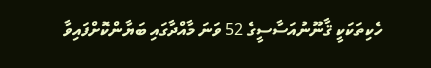ހެކިތަކަކީ ޤާނޫނުއަސާސީގެ 52 ވަނަ މާއްދާގައި ބަޔާންކޮށްފައިވާ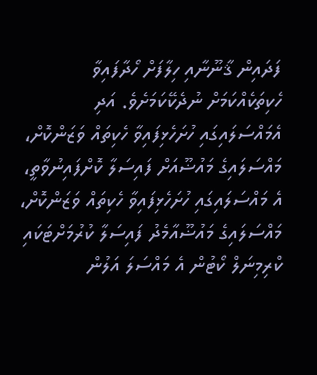ފަދައިން ޤާނޫނާއި ހިލާފަށް ހޯދާފައިވާ ހެކިތަކެއްކަމަށް ނުދެކޭކަމަށެވެ. އަދި އެމައްސަލައިގައި ހުށަހެޅިފައިވާ ހެކިތައް ވަޒަންކޮށް، މައްސަލައިގެ މައުޟޫއަށް ފައިސަލާ ކޮށްފައިނުވާތީ، އެ މައްސަލައިގައި ހުށަހެޅިފައިވާ ހެކިތައް ވަޒަންކޮށް، މައްސަލައިގެ މައުޟޫއާމެދު ފައިސަލާ ކުރުމަށްޓަކައި ކްރިމިނަލް ކޯޓުން އެ މައްސަލަ އަލުން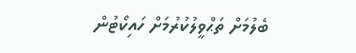ބެލުމަށް ތަޙްވީލުކުރުމަށް ހައިކޯޓުން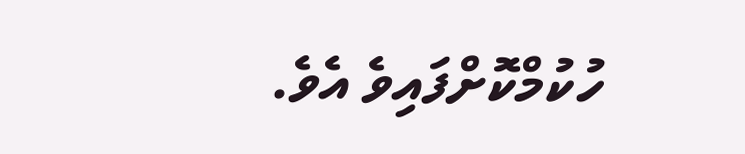ހުކުމްކޮށްފައިވެ އެވެ.